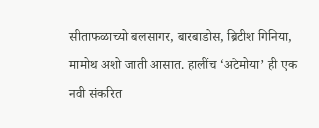सीताफळाच्यो बलसागर, बारबाडोस, ब्रिटीश गिनिया, मामोथ अशो जाती आसात. हालींच ‘अटेमोया’ ही एक नवी संकरित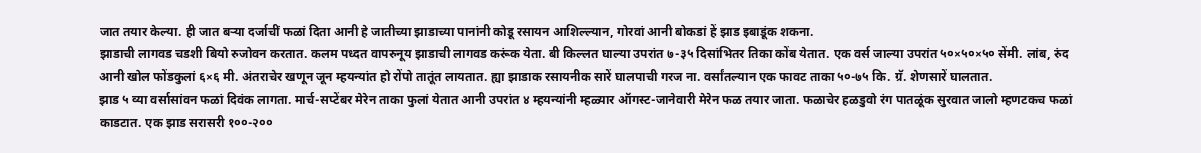जात तयार केल्या. ही जात बऱ्या दर्जाचीं फळां दिता आनी हे जातीच्या झाडाच्या पानांनी कोडू रसायन आशिल्ल्यान, गोरवां आनी बोकडां हें झाड इबाडूंक शकना.
झाडाची लागवड चडशी बियो रुजोवन करतात. कलम पध्दत वापरुनूय झाडाची लागवड करूंक येता. बी किल्लत घाल्या उपरांत ७-३५ दिसांभितर तिका कोंब येतात. एक वर्स जाल्या उपरांत ५०×५०×५० सेंमी. लांब, रुंद आनी खोल फोंडकुलां ६×६ मी. अंतराचेर खणून जून म्हयन्यांत हो रोंपो तातूंत लायतात. ह्या झाडाक रसायनीक सारें घालपाची गरज ना. वर्सांतल्यान एक फावट ताका ५०-७५ कि. ग्रॅ. शेणसारें घालतात.
झाड ५ व्या वर्सासांवन फळां दिवंक लागता. मार्च-सप्टेंबर मेरेन ताका फुलां येतात आनी उपरांत ४ म्हयन्यांनी म्हळ्यार ऑगस्ट-जानेवारी मेरेन फळ तयार जाता. फळाचेर हळडुवो रंग पातळूंक सुरवात जालो म्हणटकच फळां काडटात. एक झाड सरासरी १००-२००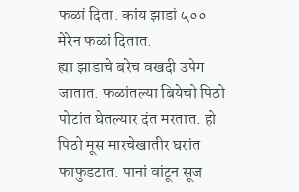फळां दिता. कांय झाडां ५०० मेरेन फळां दितात.
ह्या झाडाचे बरेच वखदी उपेग जातात. फळांतल्या बियेचो पिठो पोटांत घेतल्यार दंत मरतात. हो पिठो मूस मारचेखातीर घरांत फाफुडटात. पानां वांटून सूज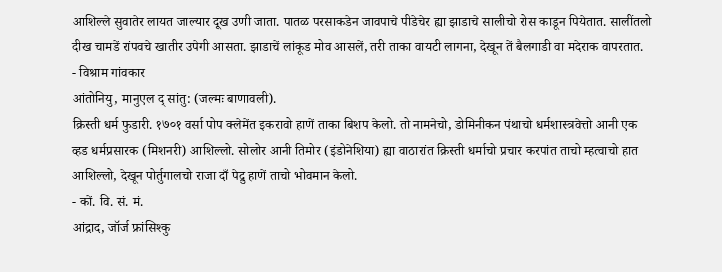आशिल्ले सुवातेर लायत जाल्यार दूख उणी जाता. पातळ परसाकडेन जावपाचे पीडेचेर ह्या झाडाचे सालीचो रोस काडून पियेतात. सालींतलो दीख चामडें रांपवचे खातीर उपेगी आसता. झाडाचें लांकूड मोव आसलें, तरी ताका वायटी लागना, देखून तें बैलगाडी वा मदेराक वापरतात.
- विश्राम गांवकार
आंतोनियु, मानुएल द् सांतु: (जल्मः बाणावली).
क्रिस्ती धर्म फुडारी. १७०१ वर्सा पोप क्लेमेंत इकरावो हाणें ताका बिशप केलो. तो नामनेचो, डोमिनीकन पंथाचो धर्मशास्त्रवेत्तो आनी एक व्हड धर्मप्रसारक (मिशनरी) आशिल्लो. सोलोर आनी तिमोर (इंडोनेशिया) ह्या वाठारांत क्रिस्ती धर्माचो प्रचार करपांत ताचो म्हत्वाचो हात आशिल्लो, देखून पोर्तुगालचो राजा दाँ पेद्रु हाणें ताचो भोवमान केलो.
- कों. वि. सं. मं.
आंद्राद, जॉर्ज फ्रांसिश्कु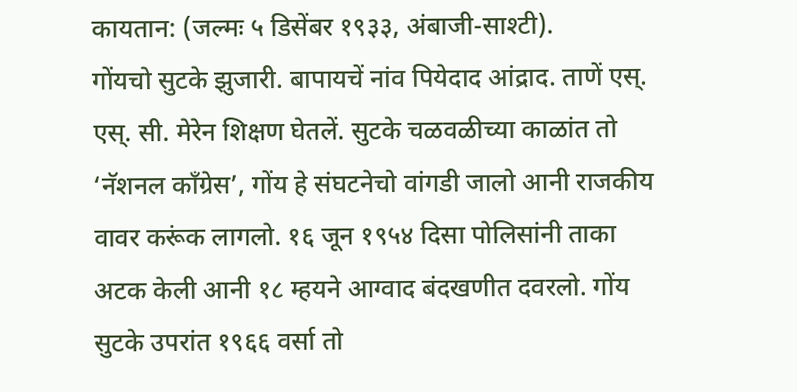कायतान: (जल्मः ५ डिसेंबर १९३३, अंबाजी-साश्टी).
गोंयचो सुटके झुजारी. बापायचें नांव पियेदाद आंद्राद. ताणें एस्. एस्. सी. मेरेन शिक्षण घेतलें. सुटके चळवळीच्या काळांत तो ‘नॅशनल काँग्रेस’, गोंय हे संघटनेचो वांगडी जालो आनी राजकीय वावर करूंक लागलो. १६ जून १९५४ दिसा पोलिसांनी ताका अटक केली आनी १८ म्हयने आग्वाद बंदखणीत दवरलो. गोंय सुटके उपरांत १९६६ वर्सा तो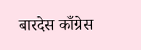बारदेस काँग्रेस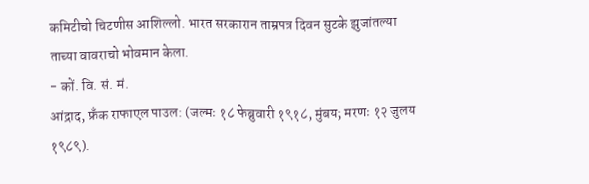कमिटीचो चिटणीस आशिल्लो. भारत सरकारान ताम्रपत्र दिवन सुटके झुजांतल्या ताच्या वावराचो भोवमान केला.
- कों. वि. सं. मं.
आंद्राद, फ्रँक राफाएल पाउल: (जल्मः १८ फेब्रुवारी १९१८, मुंबय; मरणः १२ जुलय १९८९).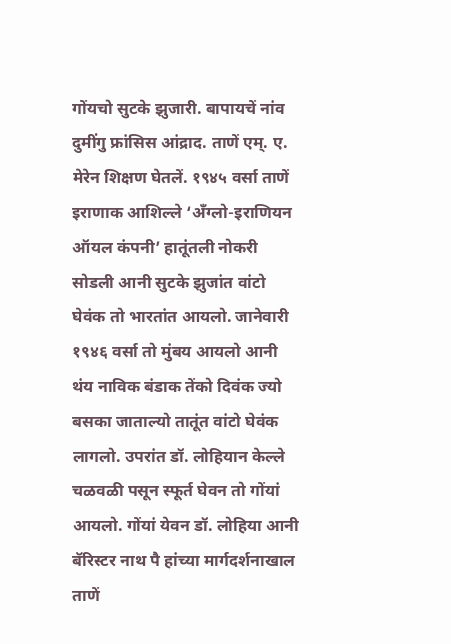गोंयचो सुटके झुजारी. बापायचें नांव दुमींगु फ्रांसिस आंद्राद. ताणें एम्. ए. मेरेन शिक्षण घेतलें. १९४५ वर्सा ताणें इराणाक आशिल्ले ‘अँग्लो-इराणियन ऑयल कंपनी’ हातूंतली नोकरी सोडली आनी सुटके झुजांत वांटो घेवंक तो भारतांत आयलो. जानेवारी १९४६ वर्सा तो मुंबय आयलो आनी थंय नाविक बंडाक तेंको दिवंक ज्यो बसका जाताल्यो तातूंत वांटो घेवंक लागलो. उपरांत डॉ. लोहियान केल्ले चळवळी पसून स्फूर्त घेवन तो गोंयां आयलो. गोंयां येवन डॉ. लोहिया आनी बॅरिस्टर नाथ पै हांच्या मार्गदर्शनाखाल ताणें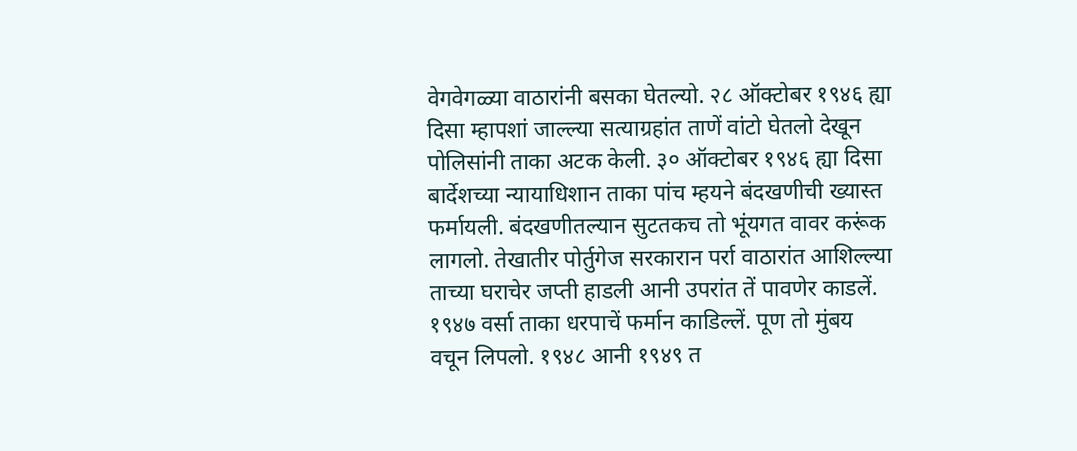वेगवेगळ्या वाठारांनी बसका घेतल्यो. २८ ऑक्टोबर १९४६ ह्या दिसा म्हापशां जाल्ल्या सत्याग्रहांत ताणें वांटो घेतलो देखून पोलिसांनी ताका अटक केली. ३० ऑक्टोबर १९४६ ह्या दिसा बार्देशच्या न्यायाधिशान ताका पांच म्हयने बंदखणीची ख्यास्त फर्मायली. बंदखणीतल्यान सुटतकच तो भूंयगत वावर करूंक लागलो. तेखातीर पोर्तुगेज सरकारान पर्रा वाठारांत आशिल्ल्या ताच्या घराचेर जप्ती हाडली आनी उपरांत तें पावणेर काडलें. १९४७ वर्सा ताका धरपाचें फर्मान काडिल्लें. पूण तो मुंबय वचून लिपलो. १९४८ आनी १९४९ त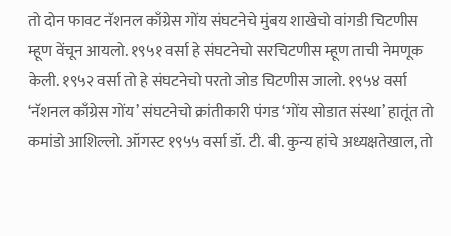तो दोन फावट नॅशनल काँग्रेस गोंय संघटनेचे मुंबय शाखेचो वांगडी चिटणीस म्हूण वेंचून आयलो. १९५१ वर्सा हे संघटनेचो सरचिटणीस म्हूण ताची नेमणूक केली. १९५२ वर्सा तो हे संघटनेचो परतो जोड चिटणीस जालो. १९५४ वर्सा ‘नॅशनल काँग्रेस गोंय’ संघटनेचो क्रांतीकारी पंगड ‘गोंय सोडात संस्था’ हातूंत तो कमांडो आशिल्लो. ऑगस्ट १९५५ वर्सा डॉ. टी. बी. कुन्य हांचे अध्यक्षतेखाल, तो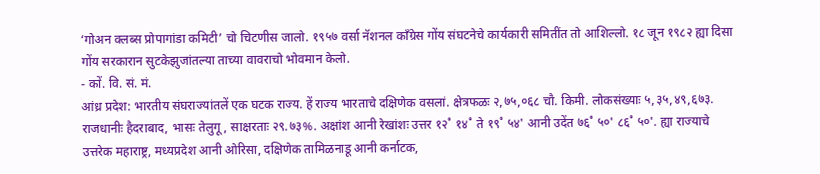‘गोअन क्लब्स प्रोपागांडा कमिटी’ चो चिटणीस जालो. १९५७ वर्सा नॅशनल काँग्रेस गोंय संघटनेचे कार्यकारी समितींत तो आशिल्लो. १८ जून १९८२ ह्या दिसा गोंय सरकारान सुटकेझुजांतल्या ताच्या वावराचो भोवमान केलो.
- कों. वि. सं. मं.
आंध्र प्रदेश: भारतीय संघराज्यांतलें एक घटक राज्य. हें राज्य भारताचे दक्षिणेक वसलां. क्षेत्रफळः २,७५,०६८ चौ. किमी. लोकसंख्याः ५,३५,४९,६७३. राजधानीः हैदराबाद, भासः तेलुगू, साक्षरताः २९.७३%. अक्षांश आनी रेखांशः उत्तर १२˚ १४˚ ते १९˚ ५४' आनी उदेंत ७६˚ ५०' ८६˚ ५०'. ह्या राज्याचे उत्तरेक महाराष्ट्र, मध्यप्रदेश आनी ओरिसा, दक्षिणेक तामिळनाडू आनी कर्नाटक,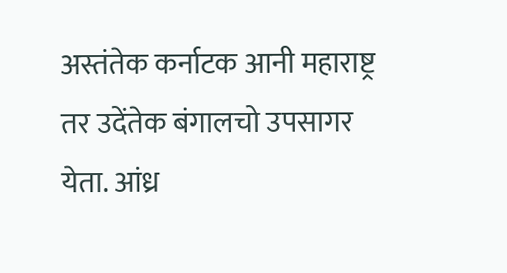अस्तंतेक कर्नाटक आनी महाराष्ट्र तर उदेंतेक बंगालचो उपसागर येता. आंध्र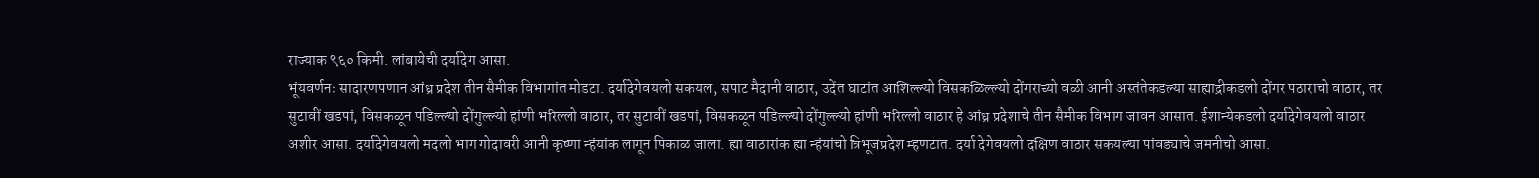राज्याक ९६० किमी. लांबायेची दर्यादेग आसा.
भूंयवर्णनः सादारणपणान आंध्र प्रदेश तीन सैमीक विभागांत मोडटा. दर्यादेगेवयलो सकयल, सपाट मैदानी वाठार, उदेंत घाटांत आशिल्ल्यो विसकळिल्ल्यो दोंगराच्यो वळी आनी अस्तंतेकडल्या साह्याद्रीकडलो दोंगर पठाराचो वाठार, तर सुटावीं खडपां, विसकळून पडिल्ल्यो दोंगुल्ल्यो हांणी भरिल्लो वाठार, तर सुटावीं खडपां, विसकळून पडिल्ल्यो दोंगुल्ल्यो हांणी भरिल्लो वाठार हे आंध्र प्रदेशाचे तीन सैमीक विभाग जावन आसात. ईशान्येकडलो दर्यादेगेवयलो वाठार अशीर आसा. दर्यादेगेवयलो मदलो भाग गोदावरी आनी कृष्णा न्हंयांक लागून पिकाळ जाला. ह्या वाठारांक ह्या न्हंयांचो त्रिभूजप्रदेश म्हणटात. दर्या देगेवयलो दक्षिण वाठार सकयल्या पांवड्याचे जमनीचो आसा.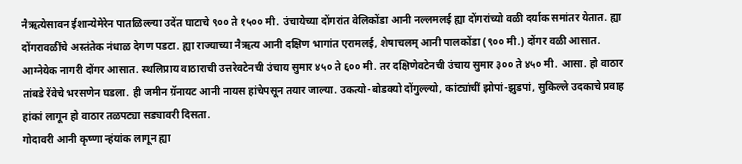नैऋत्येसावन ईशान्येमेरेन पातळिल्ल्या उदेंत घाटाचे ९०० ते १५०० मी. उंचायेच्या दोंगरांत वेलिकोंडा आनी नल्लमलई ह्या दोंगरांच्यो वळी दर्याक समांतर येतात. ह्या दोंगरावळींचे अस्तंतेक नंधाळ देगण पडटा. ह्या राज्याच्या नैऋत्य आनी दक्षिण भागांत एरामलई, शेषाचलम् आनी पालकोंडा (९०० मी.) दोंगर वळी आसात. आग्नेयेक नागरी दोंगर आसात. स्थलिप्राय वाठाराची उत्तरेवटेनची उंचाय सुमार ४५० ते ६०० मी. तर दक्षिणेवटेनची उंचाय सुमार ३०० ते ४५० मी. आसा. हो वाठार तांबडे रेंवेचे भरसणेन घडला. ही जमीन ग्रॅनायट आनी नायस हांचेपसून तयार जाल्या. उकत्यो-बोडक्यो दोंगुल्ल्यो, कांट्यांचीं झोपां-झुडपां, सुकिल्ले उदकाचे प्रवाह हांकां लागून हो वाठार तळपट्या सड्यावरी दिसता.
गोदावरी आनी कृष्णा न्हंयांक लागून ह्या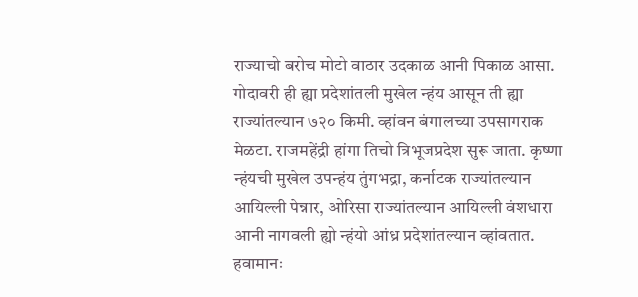राज्याचो बरोच मोटो वाठार उदकाळ आनी पिकाळ आसा. गोदावरी ही ह्या प्रदेशांतली मुखेल न्हंय आसून ती ह्या राज्यांतल्यान ७२० किमी. व्हांवन बंगालच्या उपसागराक मेळटा. राजमहेंद्री हांगा तिचो त्रिभूजप्रदेश सुरू जाता. कृष्णा न्हंयची मुखेल उपन्हंय तुंगभद्रा, कर्नाटक राज्यांतल्यान आयिल्ली पेन्नार, ओरिसा राज्यांतल्यान आयिल्ली वंशधारा आनी नागवली ह्यो न्हंयो आंध्र प्रदेशांतल्यान व्हांवतात.
हवामानः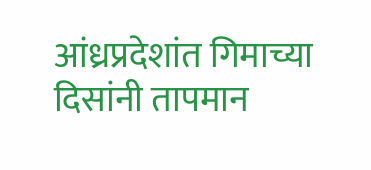आंध्रप्रदेशांत गिमाच्या दिसांनी तापमान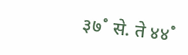३७˚ से. ते ४४˚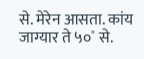से. मेरेन आसता. कांय जाग्यार ते ५०˚ से.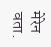मेरेन वता.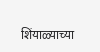शिंयाळ्याच्या